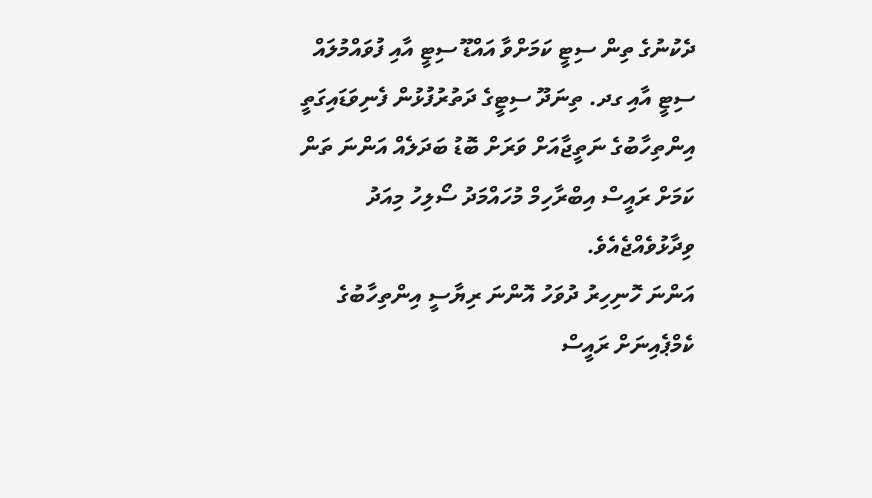ދެކުނުގެ ތިން ސިޓީ ކަމަށްވާ އައްޑޫ ސިޓީ އާއި ފުވައްމުލައް ސިޓީ އާއި ގދ. ތިނަދޫ ސިޓީގެ ދަތުރުފުޅުން ފެނިވަޑައިގަތީ އިންތިހާބުގެ ނަތީޖާއަށް ވަރަށް ބޮޑު ބަދަލެއް އަންނަ ތަން ކަމަށް ރައީސް އިބްރާހިމް މުހައްމަދު ސޯލިހު މިއަދު ވިދާޅުވެއްޖެއެވެ.
އަންނަ ހޮނިހިރު ދުވަހު އޮންނަ ރިޔާސީ އިންތިހާބުގެ ކެމްޕެއިނަށް ރައީސް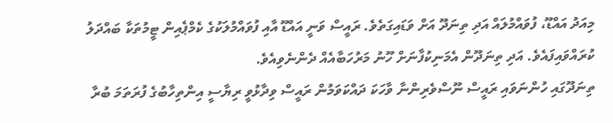މިއަދު އައްޑޫ، ފުވައްމުލައް އަދި ތިނަދޫ އަށް ވަޑައިގަތެވެ. ރައީސް ވަނީ އައްޑޫ އާއި ފުވައްމުލަކުގެ ކެމްޕެއިން ޓީމުތަކާ ބައްދަލު ކުރައްވައިފައެވެ. އަދި ތިނަދޫން އެމަނިކުފާނަށް ހޫނު މަރުހަބާއެއް ދެންނެވިއެވެ.
ތިނަދޫގައި ހުންނަވައި ރައީސް ނޫސްވެރިންނާ ވާހަކަ ދައްކަވަމުން ރައީސް ވިދާޅުވީ ރިޔާސީ އިންތިހާބުގެ ފުރަތަމަ ބުރާ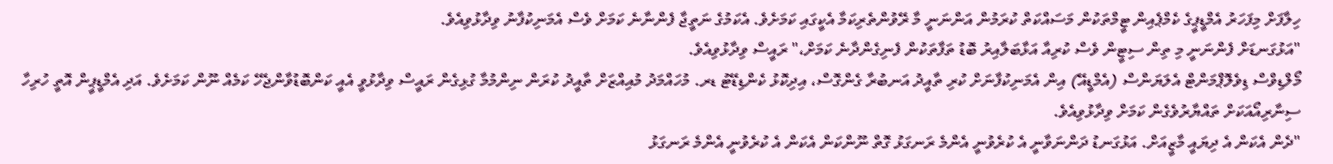ހިލާފަށް މިފަހަރު އެމްޑީޕީގެ ކެމްޕެއިން ޓީމްތަކުން މަސައްކަތް ކުރަމުން އަންނަނީ މާ ރޭވުންތެރިކަމާ އެކީގައި ކަމަށެވެ. އެކަމުގެ ނަތީޖާ ފެންނާނެ ކަމަށް ވެސް އެމަނިކުފާނު ވިދާޅުވިއެވެ.
"އަޅުގަނޑަށް ފެންނަނީ މި ތިން ސިޓީން ވެސް ކުރިއާ އަޅާބަލާއިރު ބޮޑު ތަފާތަކުން ފެނިގެންދާނެ ކަމަށް،" ރައީސް ވިދާޅުވިއެވެ.
މޯލްޑިވްސް ޑިވެލޮޕްމަންޓް އެލަޔަންސް (އެމްޑީއޭ) އިން އެމަނިކުފާނަށް ކުރި ތާއީދު އަނބުރާ ގެންގޮސް، އިދިކޮޅު ކެންޑިޑޭޓު ޑރ. މުހައްމަދު މުއިއްޒަށް ތާއީދު ކުރަން ނިންމުމާ ގުޅިގެން ރައީސް ވިދާޅުވީ އެއީ ކަންބޮޑުވާންޖެހޭ ކަމެއް ނޫން ކަމަށެވެ. އަދި އެމްޑީޕީން އޮތީ ހުރިހާ ސިނާރިއޯއަކަށް ތައްޔާރުވެގެން ކަމަށް ވިދާޅުވިއެވެ.
"ދެން އެކަން އެ ދިޔައީ މާޒީއަށް. އަޅުގަނޑު ދަންނަވާނީ އެ ކުރެވުނީ އެންމެ ރަނގަޅު ގޮތް ނޫންކަން އެކަން އެ ކުރެވުނީ އެންމެ ރަނގަޅު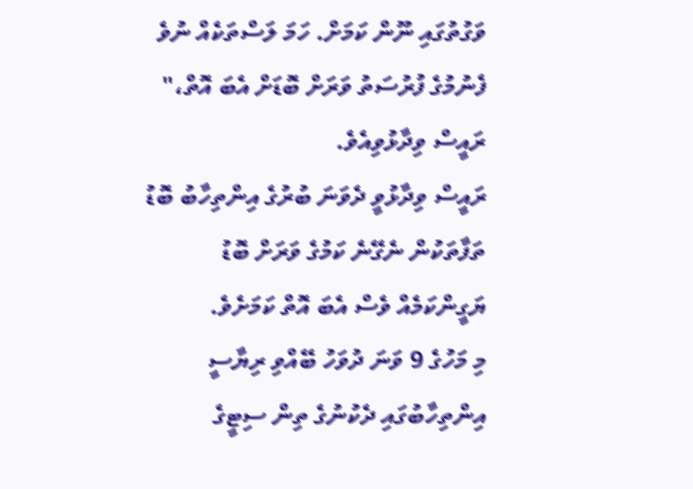ވަގުތުގައި ނޫން ކަމަށް. ހަމަ ލަސްތަކެއް ނުވެ ފެނުމުގެ ފުރުސަތު ވަރަށް ބޮޑަށް އެބަ އޮތް،" ރައީސް ވިދާޅުވިއެވެ.
ރައީސް ވިދާޅުވީ ދެވަނަ ބުރުގެ އިންތިހާބު ބޮޑު ތަފާތަކުން ނެގޭނެ ކަމުގެ ވަރަށް ބޮޑު ޔަގީންކަމެއް ވެސް އެބަ އޮތް ކަމަށެވެ.
މި މަހުގެ 9 ވަނަ ދުވަހު ބޭއްވި ރިޔާސީ އިންތިހާބުގައި ދެކުނުގެ ތިން ސިޓީގެ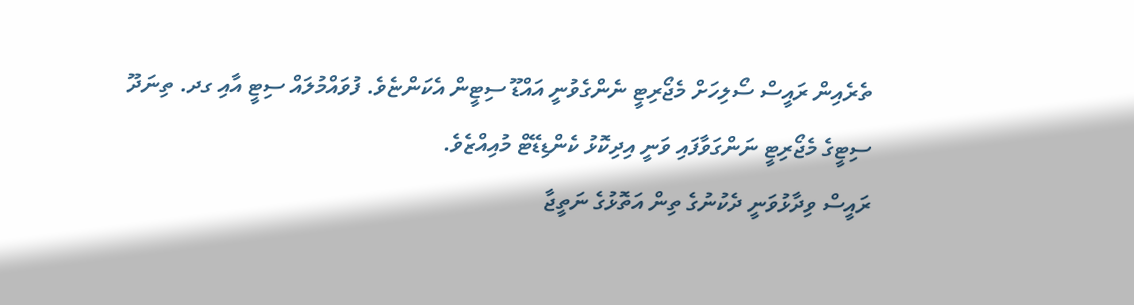ތެރެއިން ރައީސް ސޯލިހަށް މެޖޯރިޓީ ނެންގެވުނީ އައްޑޫ ސިޓީން އެކަންޏެވެ. ފުވައްމުލައް ސިޓީ އާއި ގދ. ތިނަދޫ ސިޓީގެ މެޖޯރިޓީ ނަންގަވާފައި ވަނީ އިދިކޮޅު ކެންޑިޑޭޓް މުއިއްޒެވެ.
ރައީސް ވިދާޅުވަނީ ދެކުނުގެ ތިން އަތޮޅުގެ ނަތީޖާ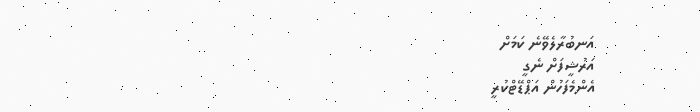އަނބުރާލެވޭނެ ކަމަށް
އަރުޝީފަށް ނެގީ
އެންމެފަހުން އަޕްޑޭޓްކުރީ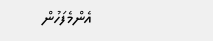އެންމެފަހުން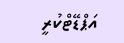އަޕްޑޭޓްކުރީ